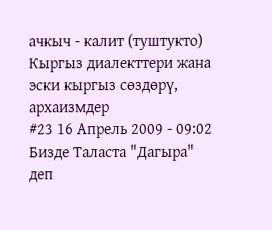ачкыч - калит (туштукто)
Кыргыз диaлекттери жaнa эски кыргыз сөздөрү, архаизмдер
#23 16 Апрель 2009 - 09:02
Бизде Таласта "Дагыра"
деп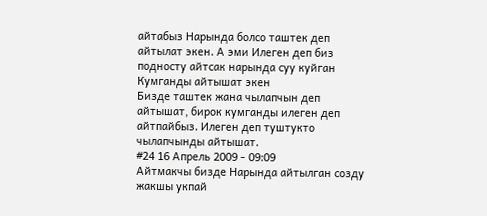айтабыз Нарында болсо таштек деп айтылат экен. А эми Илеген деп биз подносту айтсак нарында суу куйган Кумганды айтышат экен
Бизде таштек жана чылапчын деп айтышат, бирок кумганды илеген деп айтпайбыз. Илеген деп туштукто чылапчынды айтышат.
#24 16 Апрель 2009 - 09:09
Айтмакчы бизде Нарында айтылган созду жакшы укпай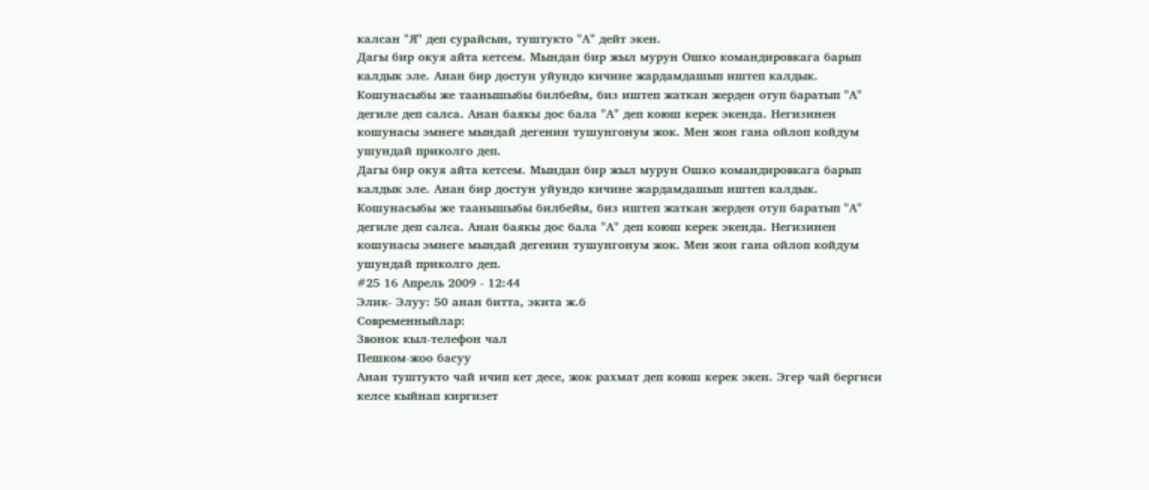калсан "Я" деп сурайсын, туштукто "А" дейт экен.
Дагы бир окуя айта кетсем. Мындан бир жыл мурун Ошко командировкага барып калдык эле. Анан бир достун уйундо кичине жардамдашып иштеп калдык. Кошунасыбы же таанышыбы билбейм, биз иштеп жаткан жерден отуп баратып "А" дегиле деп салса. Анан баякы дос бала "А" деп коюш керек экенда. Негизинен кошунасы эмнеге мындай дегенин тушунгонум жок. Мен жон гана ойлоп койдум ушундай приколго деп.
Дагы бир окуя айта кетсем. Мындан бир жыл мурун Ошко командировкага барып калдык эле. Анан бир достун уйундо кичине жардамдашып иштеп калдык. Кошунасыбы же таанышыбы билбейм, биз иштеп жаткан жерден отуп баратып "А" дегиле деп салса. Анан баякы дос бала "А" деп коюш керек экенда. Негизинен кошунасы эмнеге мындай дегенин тушунгонум жок. Мен жон гана ойлоп койдум ушундай приколго деп.
#25 16 Апрель 2009 - 12:44
Элик- Элуу: 50 анан битта, экита ж.б
Современныйлар:
Звонок кыл-телефон чал
Пешком-жоо басуу
Анан туштукто чай ичип кет десе, жок рахмат деп коюш керек экен. Эгер чай бергиси келсе кыйнап киргизет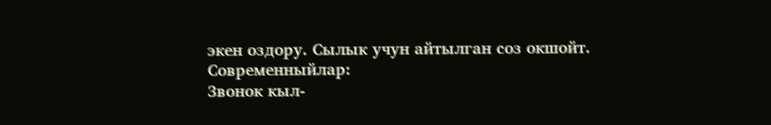экен оздору. Сылык учун айтылган соз окшойт.
Современныйлар:
Звонок кыл-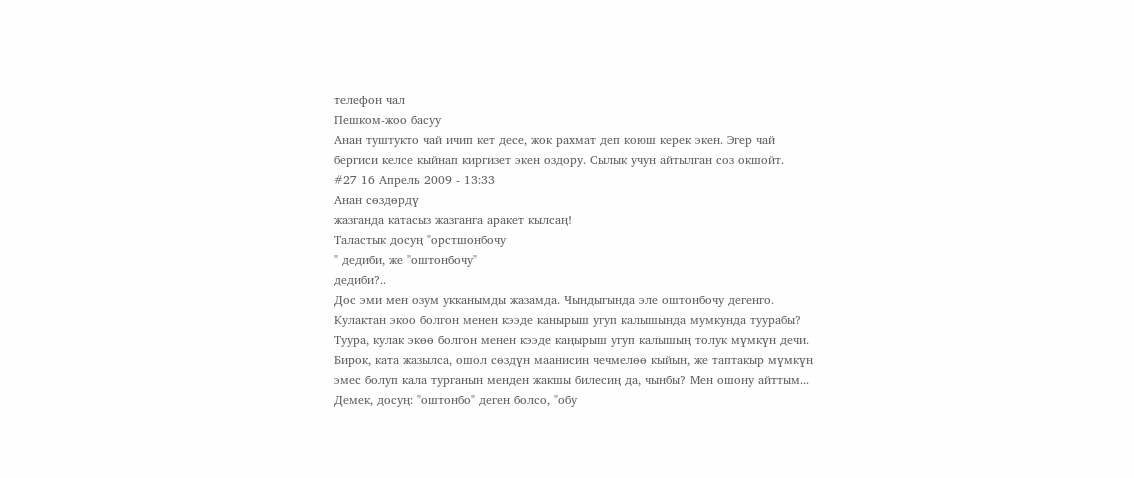телефон чал
Пешком-жоо басуу
Анан туштукто чай ичип кет десе, жок рахмат деп коюш керек экен. Эгер чай бергиси келсе кыйнап киргизет экен оздору. Сылык учун айтылган соз окшойт.
#27 16 Апрель 2009 - 13:33
Анан сөздөрдү
жазганда катасыз жазганга аракет кылсаң!
Таластык досуң "орстшонбочу
" дедиби, же "оштонбочу"
дедиби?..
Дос эми мен озум укканымды жазамда. Чындыгында эле оштонбочу дегенго. Кулактан экоо болгон менен кээде канырыш угуп калышында мумкунда туурабы?
Туура, кулак экөө болгон менен кээде каңырыш угуп калышың толук мүмкүн дечи. Бирок, ката жазылса, ошол сөздүн маанисин чечмелөө кыйын, же таптакыр мүмкүн эмес болуп кала турганын менден жакшы билесиң да, чынбы? Мен ошону айттым... Демек, досуң: "оштонбо" деген болсо, "обу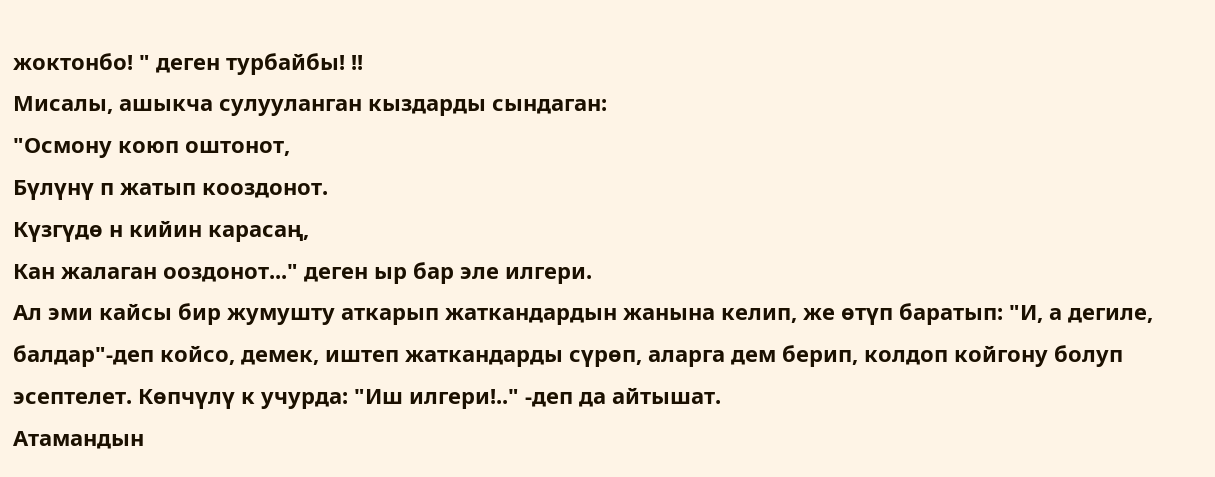жоктонбо! " деген турбайбы! !!
Мисалы, ашыкча сулууланган кыздарды сындаган:
"Осмону коюп оштонот,
Бүлүнү п жатып кооздонот.
Күзгүдө н кийин карасаң,
Кан жалаган ооздонот..." деген ыр бар эле илгери.
Ал эми кайсы бир жумушту аткарып жаткандардын жанына келип, же өтүп баратып: "И, а дегиле, балдар"-деп койсо, демек, иштеп жаткандарды сүрөп, аларга дем берип, колдоп койгону болуп эсептелет. Көпчүлү к учурда: "Иш илгери!.." -деп да айтышат.
Атамандын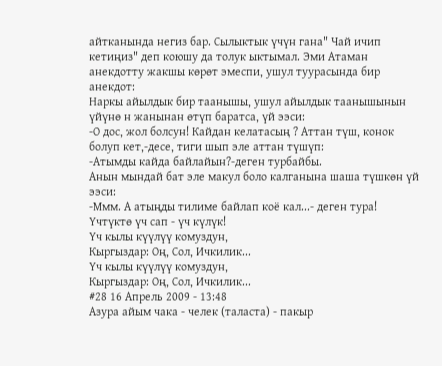айтканында негиз бар. Сылыктык үчүн гана" Чай ичип кетиңиз" деп коюшу да толук ыктымал. Эми Атаман анекдотту жакшы көрөт эмеспи, ушул туурасында бир анекдот:
Наркы айылдык бир таанышы, ушул айылдык таанышынын үйүнө н жанынан өтүп баратса, үй ээси:
-О дос, жол болсун! Кайдан келатасың ? Аттан түш, конок болуп кет,-десе, тиги шып эле аттан түшүп:
-Атымды кайда байлайын?-деген турбайбы.
Анын мындай бат эле макул боло калганына шаша түшкөн үй ээси:
-Ммм. А атыңды тилиме байлап коё кал...- деген тура!
Үчтүктө үч сап - үч күлүк!
Үч кылы күүлүү комуздун,
Кыргыздар: Оң, Сол, Ичкилик...
Үч кылы күүлүү комуздун,
Кыргыздар: Оң, Сол, Ичкилик...
#28 16 Апрель 2009 - 13:48
Азура айым чака - челек (таласта) - пакыр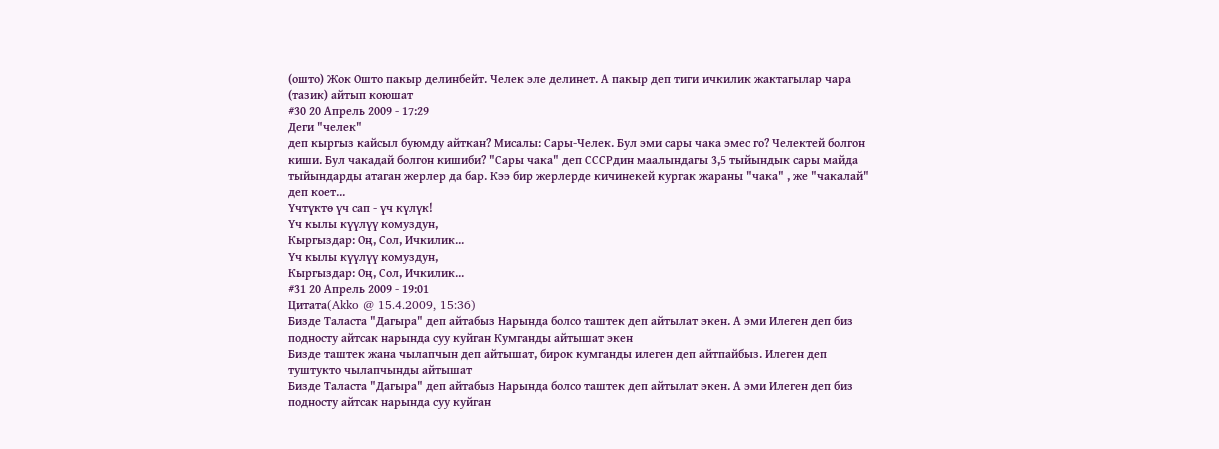(ошто) Жок Ошто пакыр делинбейт. Челек эле делинет. А пакыр деп тиги ичкилик жактагылар чара (тазик) айтып коюшат
#30 20 Апрель 2009 - 17:29
Деги "челек"
деп кыргыз кайсыл буюмду айткан? Мисалы: Сары-Челек. Бул эми сары чака эмес го? Челектей болгон киши. Бул чакадай болгон кишиби? "Сары чака" деп СССРдин маалындагы 3,5 тыйындык сары майда тыйындарды атаган жерлер да бар. Кээ бир жерлерде кичинекей кургак жараны "чака" , же "чакалай"
деп коет...
Үчтүктө үч сап - үч күлүк!
Үч кылы күүлүү комуздун,
Кыргыздар: Оң, Сол, Ичкилик...
Үч кылы күүлүү комуздун,
Кыргыздар: Оң, Сол, Ичкилик...
#31 20 Апрель 2009 - 19:01
Цитата(Akko @ 15.4.2009, 15:36)
Бизде Таласта "Дагыра" деп айтабыз Нарында болсо таштек деп айтылат экен. А эми Илеген деп биз подносту айтсак нарында суу куйган Кумганды айтышат экен
Бизде таштек жана чылапчын деп айтышат, бирок кумганды илеген деп айтпайбыз. Илеген деп туштукто чылапчынды айтышат
Бизде Таласта "Дагыра" деп айтабыз Нарында болсо таштек деп айтылат экен. А эми Илеген деп биз подносту айтсак нарында суу куйган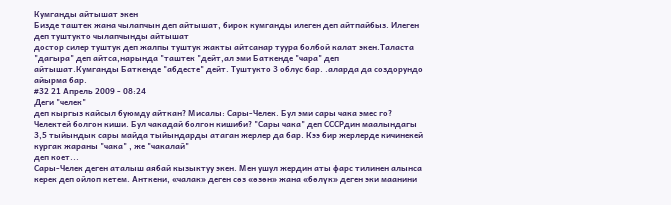Кумганды айтышат экен
Бизде таштек жана чылапчын деп айтышат, бирок кумганды илеген деп айтпайбыз. Илеген деп туштукто чылапчынды айтышат
достор силер туштук деп жалпы туштук жакты айтсанар туура болбой калат экен.Таласта "дагыра" деп айтса,нарында "таштек "дейт,ал эми Баткенде "чара" деп айтышат.Кумганды Баткенде "абдесте" дейт. Туштукто 3 облус бар. .аларда да создорундо айырма бар.
#32 21 Апрель 2009 - 08:24
Деги "челек"
деп кыргыз кайсыл буюмду айткан? Мисалы: Сары-Челек. Бул эми сары чака эмес го? Челектей болгон киши. Бул чакадай болгон кишиби? "Сары чака" деп СССРдин маалындагы 3,5 тыйындык сары майда тыйындарды атаган жерлер да бар. Кээ бир жерлерде кичинекей кургак жараны "чака" , же "чакалай"
деп коет...
Сары-Челек деген аталыш аябай кызыктуу экен. Мен ушул жердин аты фарс тилинен алынса керек деп ойлоп кетем. Анткени, «чалак» деген сөз «өзөн» жана «бөлүк» деген эки маанини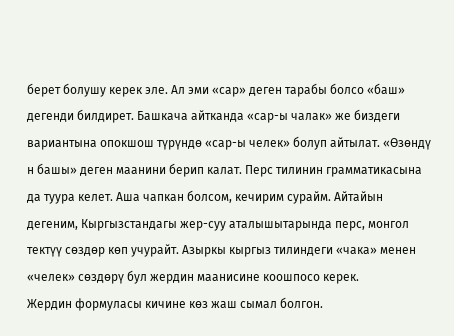берет болушу керек эле. Ал эми «сар» деген тарабы болсо «баш» дегенди билдирет. Башкача айтканда «сар-ы чалак» же биздеги вариантына опокшош түрүндө «сар-ы челек» болуп айтылат. «Өзөндү н башы» деген маанини берип калат. Перс тилинин грамматикасына да туура келет. Аша чапкан болсом, кечирим сурайм. Айтайын дегеним, Кыргызстандагы жер-суу аталышытарында перс, монгол тектүү сөздөр көп учурайт. Азыркы кыргыз тилиндеги «чака» менен «челек» сөздөрү бул жердин маанисине коошпосо керек.
Жердин формуласы кичине көз жаш сымал болгон.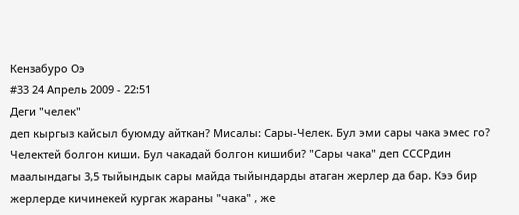Кензабуро Оэ
#33 24 Апрель 2009 - 22:51
Деги "челек"
деп кыргыз кайсыл буюмду айткан? Мисалы: Сары-Челек. Бул эми сары чака эмес го? Челектей болгон киши. Бул чакадай болгон кишиби? "Сары чака" деп СССРдин маалындагы 3,5 тыйындык сары майда тыйындарды атаган жерлер да бар. Кээ бир жерлерде кичинекей кургак жараны "чака" , же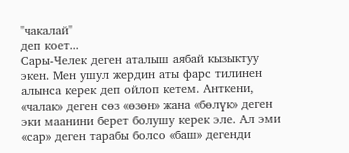"чакалай"
деп коет...
Сары-Челек деген аталыш аябай кызыктуу экен. Мен ушул жердин аты фарс тилинен алынса керек деп ойлоп кетем. Анткени, «чалак» деген сөз «өзөн» жана «бөлүк» деген эки маанини берет болушу керек эле. Ал эми «сар» деген тарабы болсо «баш» дегенди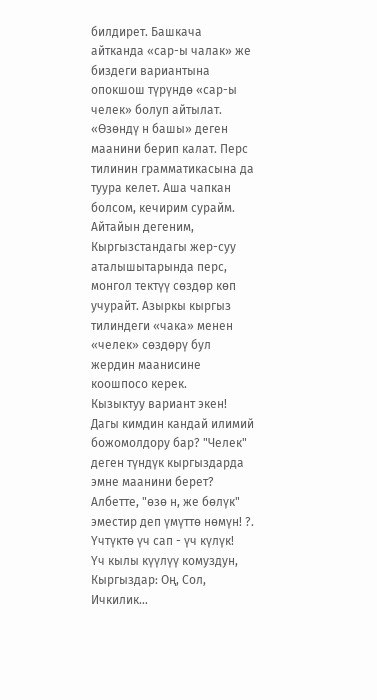билдирет. Башкача айтканда «сар-ы чалак» же биздеги вариантына опокшош түрүндө «сар-ы челек» болуп айтылат. «Өзөндү н башы» деген маанини берип калат. Перс тилинин грамматикасына да туура келет. Аша чапкан болсом, кечирим сурайм. Айтайын дегеним, Кыргызстандагы жер-суу аталышытарында перс, монгол тектүү сөздөр көп учурайт. Азыркы кыргыз тилиндеги «чака» менен «челек» сөздөрү бул жердин маанисине коошпосо керек.
Кызыктуу вариант экен! Дагы кимдин кандай илимий божомолдору бар? "Челек" деген түндүк кыргыздарда эмне маанини берет? Албетте, "өзө н, же бөлүк" эместир деп үмүттө нөмүн! ?.
Үчтүктө үч сап - үч күлүк!
Үч кылы күүлүү комуздун,
Кыргыздар: Оң, Сол, Ичкилик...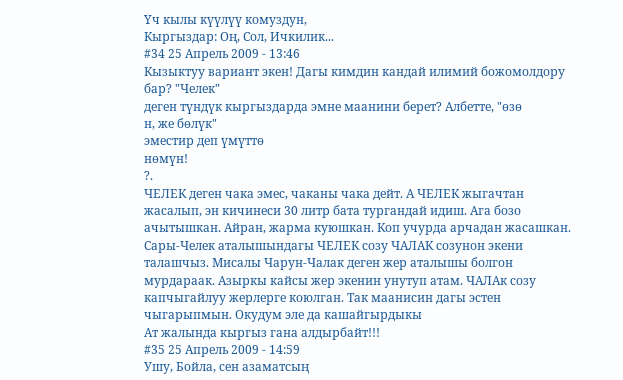Үч кылы күүлүү комуздун,
Кыргыздар: Оң, Сол, Ичкилик...
#34 25 Апрель 2009 - 13:46
Кызыктуу вариант экен! Дагы кимдин кандай илимий божомолдору бар? "Челек"
деген түндүк кыргыздарда эмне маанини берет? Албетте, "өзө
н, же бөлүк"
эместир деп үмүттө
нөмүн!
?.
ЧЕЛЕК деген чака эмес, чаканы чака дейт. А ЧЕЛЕК жыгачтан жасалып, эн кичинеси 30 литр бата тургандай идиш. Ага бозо ачытышкан. Айран, жарма куюшкан. Коп учурда арчадан жасашкан.
Сары-Челек аталышындагы ЧЕЛЕК созу ЧАЛАК созунон экени талашчыз. Мисалы Чарун-Чалак деген жер аталышы болгон мурдараак. Азыркы кайсы жер экенин унутуп атам. ЧАЛАк созу капчыгайлуу жерлерге коюлган. Так маанисин дагы эстен чыгарыпмын. Окудум эле да кашайгырдыкы
Ат жалында кыргыз гана алдырбайт!!!
#35 25 Апрель 2009 - 14:59
Ушу, Бойла, сен азаматсың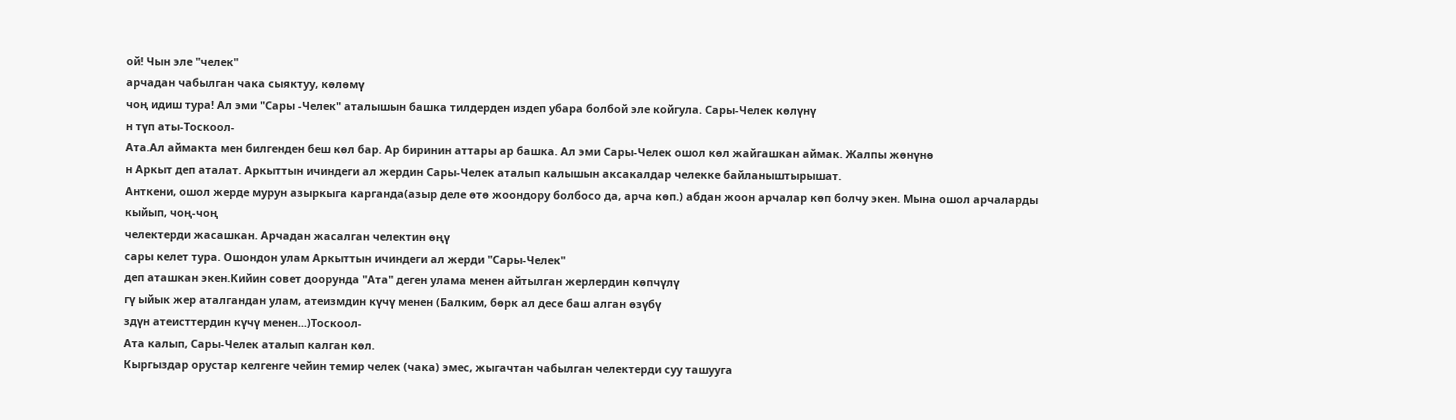ой! Чын эле "челек"
арчадан чабылган чака сыяктуу, көлөмү
чоң идиш тура! Ал эми "Сары -Челек" аталышын башка тилдерден издеп убара болбой эле койгула. Сары-Челек көлүнү
н түп аты-Тоскоол-
Ата.Ал аймакта мен билгенден беш көл бар. Ар биринин аттары ар башка. Ал эми Сары-Челек ошол көл жайгашкан аймак. Жалпы жөнүнө
н Аркыт деп аталат. Аркыттын ичиндеги ал жердин Сары-Челек аталып калышын аксакалдар челекке байланыштырышат.
Анткени, ошол жерде мурун азыркыга карганда(азыр деле өтө жоондору болбосо да, арча көп.) абдан жоон арчалар көп болчу экен. Мына ошол арчаларды кыйып, чоң-чоң
челектерди жасашкан. Арчадан жасалган челектин өңү
сары келет тура. Ошондон улам Аркыттын ичиндеги ал жерди "Сары-Челек"
деп аташкан экен.Кийин совет доорунда "Ата" деген улама менен айтылган жерлердин көпчүлү
гү ыйык жер аталгандан улам, атеизмдин күчү менен (Балким, бөрк ал десе баш алган өзүбү
здүн атеисттердин күчү менен...)Тоскоол-
Ата калып, Сары-Челек аталып калган көл.
Кыргыздар орустар келгенге чейин темир челек (чака) эмес, жыгачтан чабылган челектерди суу ташууга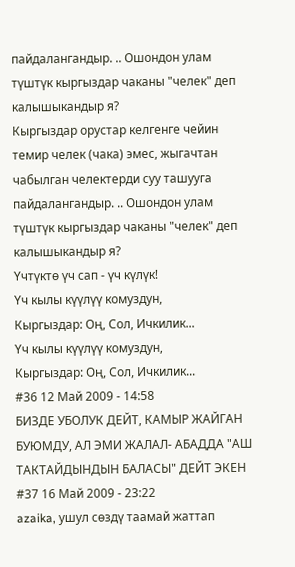пайдалангандыр. .. Ошондон улам түштүк кыргыздар чаканы "челек" деп калышыкандыр я?
Кыргыздар орустар келгенге чейин темир челек (чака) эмес, жыгачтан чабылган челектерди суу ташууга пайдалангандыр. .. Ошондон улам түштүк кыргыздар чаканы "челек" деп калышыкандыр я?
Үчтүктө үч сап - үч күлүк!
Үч кылы күүлүү комуздун,
Кыргыздар: Оң, Сол, Ичкилик...
Үч кылы күүлүү комуздун,
Кыргыздар: Оң, Сол, Ичкилик...
#36 12 Май 2009 - 14:58
БИЗДЕ УБОЛУК ДЕЙТ, КАМЫР ЖАЙГАН БУЮМДУ, АЛ ЭМИ ЖАЛАЛ- АБАДДА "АШ ТАКТАЙДЫНДЫН БАЛАСЫ" ДЕЙТ ЭКЕН
#37 16 Май 2009 - 23:22
azaika, ушул сөздү таамай жаттап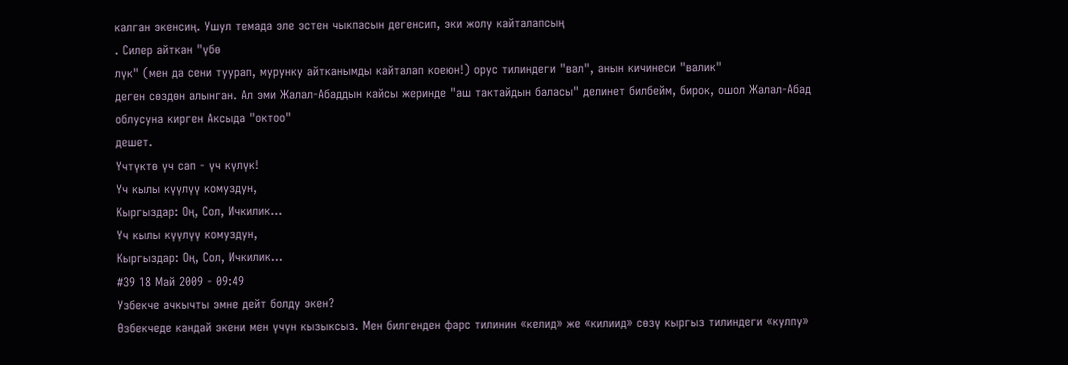калган экенсиң. Ушул темада эле эстен чыкпасын дегенсип, эки жолу кайталапсың
. Силер айткан "үбө
лүк" (мен да сени туурап, мурунку айтканымды кайталап коеюн!) орус тилиндеги "вал", анын кичинеси "валик"
деген сөздөн алынган. Ал эми Жалал-Абаддын кайсы жеринде "аш тактайдын баласы" делинет билбейм, бирок, ошол Жалал-Абад облусуна кирген Аксыда "октоо"
дешет.
Үчтүктө үч сап - үч күлүк!
Үч кылы күүлүү комуздун,
Кыргыздар: Оң, Сол, Ичкилик...
Үч кылы күүлүү комуздун,
Кыргыздар: Оң, Сол, Ичкилик...
#39 18 Май 2009 - 09:49
Узбекче ачкычты эмне дейт болду экен?
Өзбекчеде кандай экени мен үчүн кызыксыз. Мен билгенден фарс тилинин «келид» же «килиид» сөзү кыргыз тилиндеги «кулпу»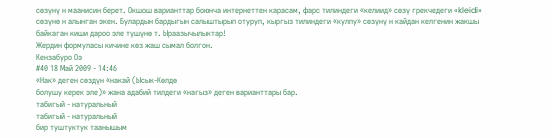сөзүнү н маанисин берет. Окшош варианттар боюнча интернеттен карасам, фарс тилиндеги «келиид» сөзү грекчедеги «kleidi» сөзүнө н алынган экен. Булардын бардыгын салыштырып отуруп, кыргыз тилиндеги «кулпу» сөзүнү н кайдан келгенин жакшы байкаган киши дароо эле түшүнө т. Ыраазычылыктар!
Жердин формуласы кичине көз жаш сымал болгон.
Кензабуро Оэ
#40 18 Май 2009 - 14:46
«Нак» деген сөздүн «накай (Ысык-Көлдө
болушу керек эле)» жана адабий тилдеги «нагыз» деген варианттары бар.
табигый - натуральный
табигый - натуральный
бир туштуктук таанышым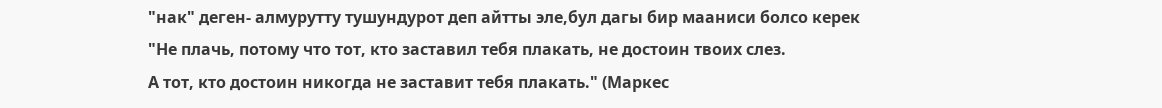"нак" деген- алмурутту тушундурот деп айтты эле,бул дагы бир мааниси болсо керек
"Не плачь, потому что тот, кто заставил тебя плакать, не достоин твоих слез.
А тот, кто достоин никогда не заставит тебя плакать." (Маркес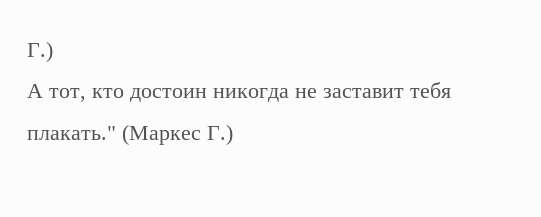Г.)
А тот, кто достоин никогда не заставит тебя плакать." (Маркес Г.)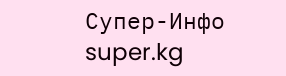Супер-Инфо
super.kg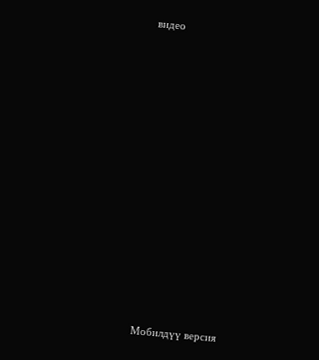видео



















Мобилдүү версия